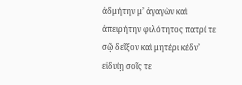ἀδμήτην μʼ ἀγαγὼν καὶ ἀπειρήτην φιλότητος πατρί τε σῷ δεῖξον καὶ μητέρι κέδνʼ εἰδυίῃ σοῖς τε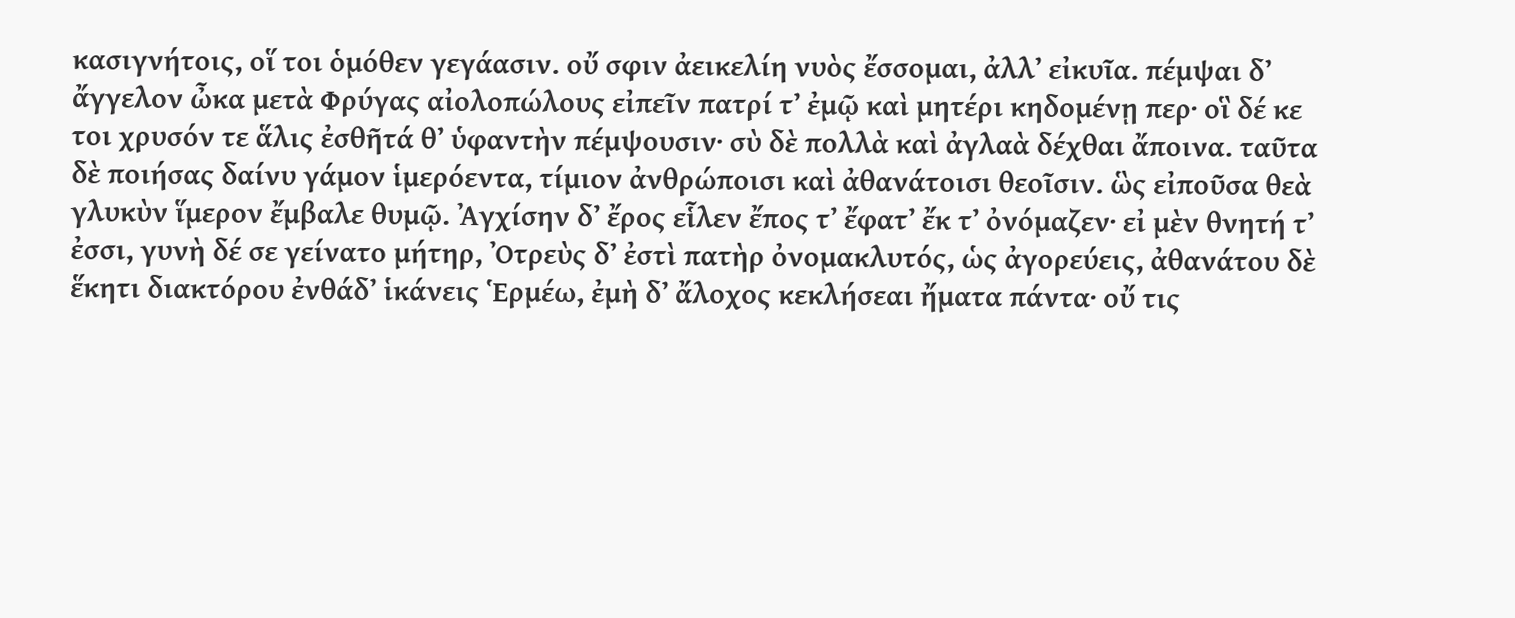κασιγνήτοις, οἵ τοι ὁμόθεν γεγάασιν. οὔ σφιν ἀεικελίη νυὸς ἔσσομαι, ἀλλʼ εἰκυῖα. πέμψαι δʼ ἄγγελον ὦκα μετὰ Φρύγας αἰολοπώλους εἰπεῖν πατρί τʼ ἐμῷ καὶ μητέρι κηδομένῃ περ· οἳ δέ κε τοι χρυσόν τε ἅλις ἐσθῆτά θʼ ὑφαντὴν πέμψουσιν· σὺ δὲ πολλὰ καὶ ἀγλαὰ δέχθαι ἄποινα. ταῦτα δὲ ποιήσας δαίνυ γάμον ἱμερόεντα, τίμιον ἀνθρώποισι καὶ ἀθανάτοισι θεοῖσιν. ὣς εἰποῦσα θεὰ γλυκὺν ἵμερον ἔμβαλε θυμῷ. Ἀγχίσην δʼ ἔρος εἷλεν ἔπος τʼ ἔφατʼ ἔκ τʼ ὀνόμαζεν· εἰ μὲν θνητή τʼ ἐσσι, γυνὴ δέ σε γείνατο μήτηρ, Ὀτρεὺς δʼ ἐστὶ πατὴρ ὀνομακλυτός, ὡς ἀγορεύεις, ἀθανάτου δὲ ἕκητι διακτόρου ἐνθάδʼ ἱκάνεις Ἑρμέω, ἐμὴ δʼ ἄλοχος κεκλήσεαι ἤματα πάντα· οὔ τις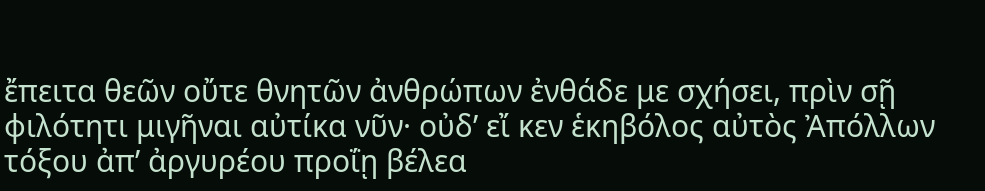ἔπειτα θεῶν οὔτε θνητῶν ἀνθρώπων ἐνθάδε με σχήσει, πρὶν σῇ φιλότητι μιγῆναι αὐτίκα νῦν· οὐδʼ εἴ κεν ἑκηβόλος αὐτὸς Ἀπόλλων τόξου ἀπʼ ἀργυρέου προΐῃ βέλεα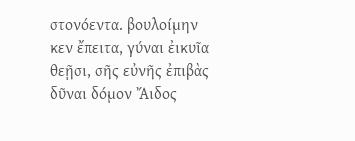στονόεντα. βουλοίμην κεν ἔπειτα, γύναι ἐικυῖα θεῇσι, σῆς εὐνῆς ἐπιβὰς δῦναι δόμον Ἄιδος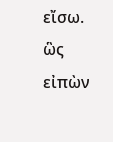εἴσω. ὣς εἰπὼν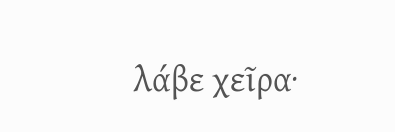λάβε χεῖρα·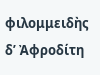φιλομμειδὴς δʼ Ἀφροδίτη